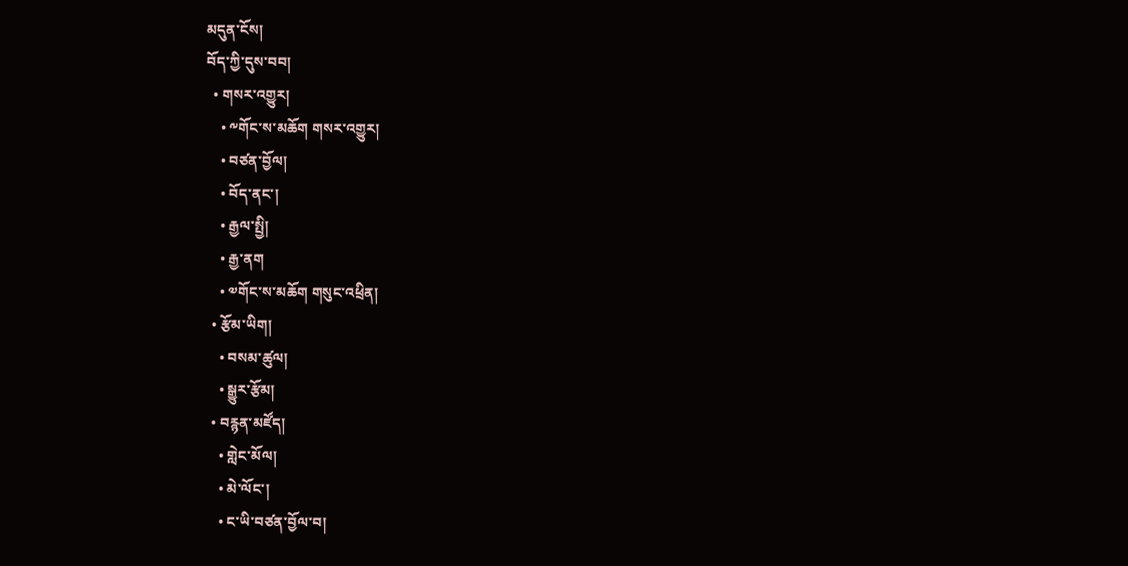མདུན་ངོས།
བོད་ཀྱི་དུས་བབ།
  • གསར་འགྱུར།
    • ༸གོང་ས་མཆོག གསར་འགྱུར།
    • བཙན་བྱོལ།
    • བོད་ནང་།
    • རྒྱལ་སྤྱི།
    • རྒྱ་ནག
    • ༧གོང་ས་མཆོག གསུང་འཕྲིན།
  • རྩོམ་ཡིག།
    • བསམ་ཚུལ།
    • སྒྱུར་རྩོམ།
  • བརྙན་མཛོད།
    • གླེང་མོལ།
    • མེ་ལོང་།
    • ང་ཡི་བཙན་བྱོལ་བ།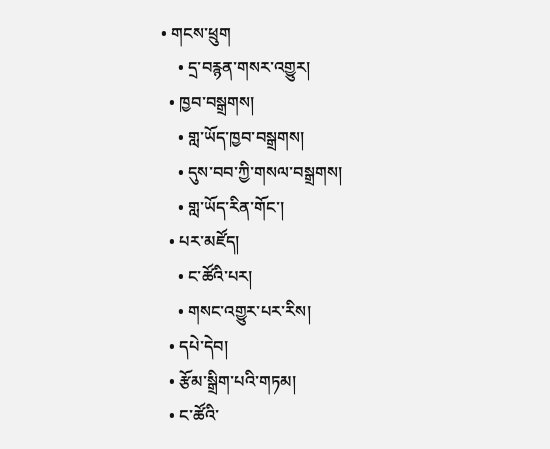• གངས་ཕྲུག
    • དྲ་བརྙན་གསར་འགྱུར།
  • ཁྱབ་བསྒྲགས།
    • གླ་ཡོད་ཁྱབ་བསྒྲགས།
    • དུས་བབ་ཀྱི་གསལ་བསྒྲགས།
    • གླ་ཡོད་རིན་གོང་།
  • པར་མཛོད།
    • ང་ཚོའི་པར།
    • གསང་འགྱུར་པར་རིས།
  • དཔེ་དེབ།
  • རྩོམ་སྒྲིག་པའི་གཏམ།
  • ང་ཚོའི་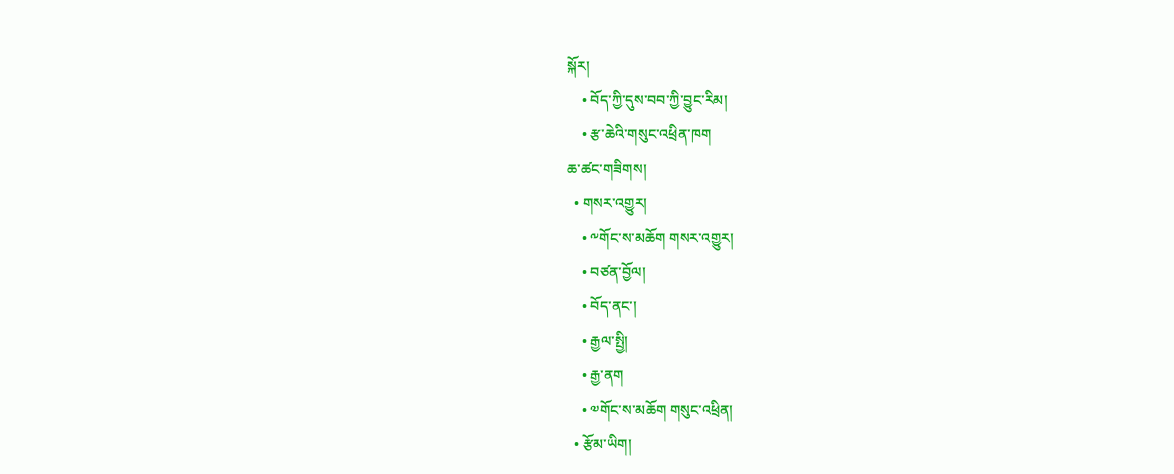སྐོར།
    • བོད་ཀྱི་དུས་བབ་ཀྱི་བྱུང་རིམ།
    • རྩ་ཆེའི་གསུང་འཕྲིན་ཁག
ཆ་ཚང་གཟིགས།
  • གསར་འགྱུར།
    • ༸གོང་ས་མཆོག གསར་འགྱུར།
    • བཙན་བྱོལ།
    • བོད་ནང་།
    • རྒྱལ་སྤྱི།
    • རྒྱ་ནག
    • ༧གོང་ས་མཆོག གསུང་འཕྲིན།
  • རྩོམ་ཡིག།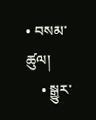• བསམ་ཚུལ།
    • སྒྱུར་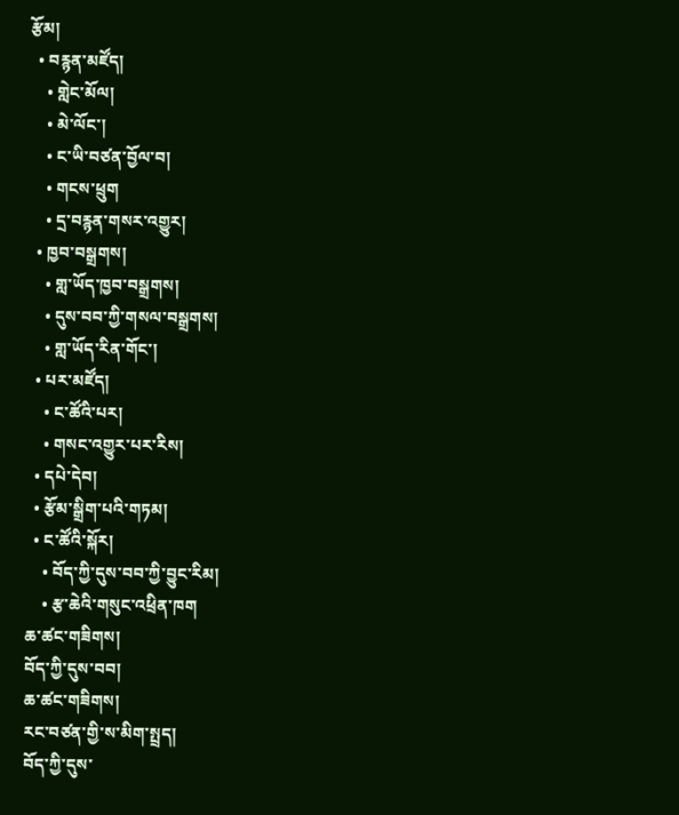རྩོམ།
  • བརྙན་མཛོད།
    • གླེང་མོལ།
    • མེ་ལོང་།
    • ང་ཡི་བཙན་བྱོལ་བ།
    • གངས་ཕྲུག
    • དྲ་བརྙན་གསར་འགྱུར།
  • ཁྱབ་བསྒྲགས།
    • གླ་ཡོད་ཁྱབ་བསྒྲགས།
    • དུས་བབ་ཀྱི་གསལ་བསྒྲགས།
    • གླ་ཡོད་རིན་གོང་།
  • པར་མཛོད།
    • ང་ཚོའི་པར།
    • གསང་འགྱུར་པར་རིས།
  • དཔེ་དེབ།
  • རྩོམ་སྒྲིག་པའི་གཏམ།
  • ང་ཚོའི་སྐོར།
    • བོད་ཀྱི་དུས་བབ་ཀྱི་བྱུང་རིམ།
    • རྩ་ཆེའི་གསུང་འཕྲིན་ཁག
ཆ་ཚང་གཟིགས།
བོད་ཀྱི་དུས་བབ།
ཆ་ཚང་གཟིགས།
རང་བཙན་གྱི་ས་མིག་སྤྲད།
བོད་ཀྱི་དུས་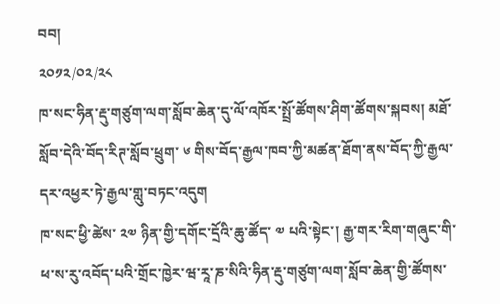བབ།
༢༠༡༢/༠༢/༢༨
ཁ་སང་ཧིན་རྡུ་གཙུག་ལག་སློབ་ཆེན་དུ་ལོ་འཁོར་སྤྲོ་ཚོགས་ཤིག་ཚོགས་སྐབས། མཐོ་སློབ་དེའི་བོད་རིཊ་སློབ་ཕྲུག་ ༦ གིས་བོད་རྒྱལ་ཁབ་ཀྱི་མཚན་ཐོག་ནས་བོད་ཀྱི་རྒྱལ་དར་འཕྱར་ཏེ་རྒྱལ་གླུ་བཏང་འདུག
ཁ་སང་ཕྱི་ཚེས་ ༢༧ ཉིན་གྱི་དགོང་དྲོའི་ཆུ་ཚོད་ ༧ པའི་སྟེང་། རྒྱ་གར་རིག་གཞུང་གི་ཕ་ས་རུ་འབོད་པའི་གྲོང་ཁྱེར་ཝ་རཱ་ཎ་སིའི་ཧིན་རྡུ་གཙུག་ལག་སློབ་ཆེན་གྱི་ཚོགས་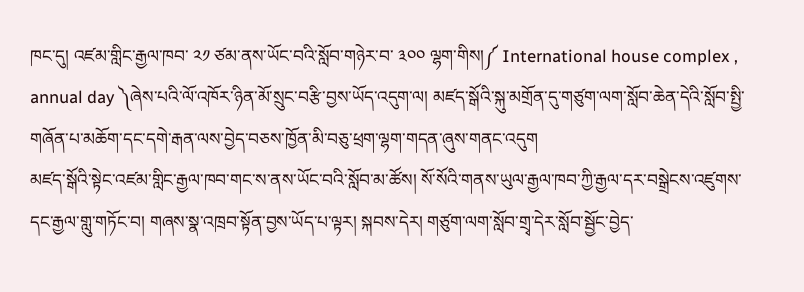ཁང་དུ། འཛམ་གླིང་རྒྱལ་ཁབ་ ༢༡ ཙམ་ནས་ཡོང་བའི་སློབ་གཉེར་བ་ ༣༠༠ ལྷག་གིས།༼ International house complex , annual day ༽ཞེས་པའི་ལོ་འཁོར་ཉིན་མོ་སྲུང་བརྩི་བྱས་ཡོད་འདུག་ལ། མཛད་སྒོའི་སྐུ་མགྲོན་དུ་གཙུག་ལག་སློབ་ཆེན་དེའི་སློབ་སྤྱི་གཞོན་པ་མཆོག་དང་དགེ་རྒན་ལས་བྱེད་བཅས་ཁྱོན་མི་བཅུ་ཕྲག་ལྷག་གདན་ཞུས་གནང་འདུག
མཛད་སྒོའི་སྟེང་འཛམ་གླིང་རྒྱལ་ཁབ་གང་ས་ནས་ཡོང་བའི་སློབ་མ་ཚོས། སོ་སོའི་གནས་ཡུལ་རྒྱལ་ཁབ་ཀྱི་རྒྱལ་དར་བསྒྲེངས་འཛུགས་དང་རྒྱལ་གླུ་གཏོང་བ། གཞས་སྣ་འཁྲབ་སྟོན་བྱས་ཡོད་པ་ལྟར། སྐབས་དེར། གཙུག་ལག་སློབ་གྲྭ་དེར་སློབ་སྦྱོང་བྱེད་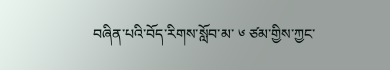བཞིན་པའི་བོད་རིགས་སློབ་མ་ ༦ ཙམ་གྱིས་ཀྱང་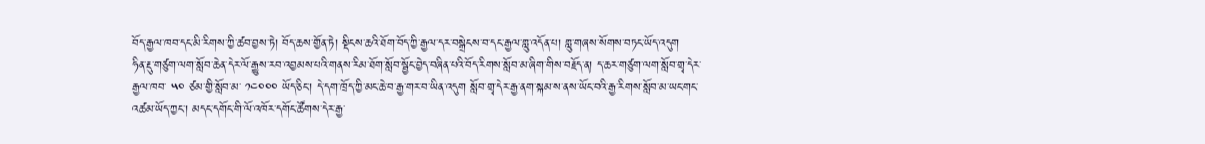བོད་རྒྱལ་ཁབ་དང་མི་རིགས་ཀྱི་ཚབ་བྱས་ཏེ། བོད་ཆས་གྱོན་ཏེ། སྡིངས་ཆའི་ཐོག་བོད་ཀྱི་རྒྱལ་དར་བསྒྲེངས་བ་དང་རྒྱལ་གླུ་འདོན་པ། གླུ་གཞས་སོགས་བཏང་ཡོད་འདུག
ཧིན་རྡུ་གཙུག་ལག་སློབ་ཆེན་དེར་ལོ་རྒྱུས་རབ་འབྱམས་པའི་གནས་རིམ་ཐོག་སློབ་སྦྱོང་བྱེད་བཞིན་པའི་བོད་རིགས་སློབ་མ་ཞིག་གིས་བརྗོད་ན། ད་ཆར་གཙུག་ལག་སློབ་གྲྭ་དེར་རྒྱལ་ཁབ་ ༥༠ ཙམ་གྱི་སློབ་མ་ ༡༤༠༠༠ ཡོད་ཅིང་། དེ་དག་ཁྲོད་ཀྱི་མང་ཆེ་བ་རྒྱ་གར་བ་ཡིན་འདུག སློབ་གྲྭ་དེར་རྒྱ་ནག་སྐམ་ས་ནས་ཡོང་བའི་རྒྱ་རིགས་སློབ་མ་ཡང་གང་འཚམ་ཡོད་ཀྱང་། མདང་དགོང་གི་ལོ་འཁོར་དགོང་ཚོགས་དེར་རྒྱ་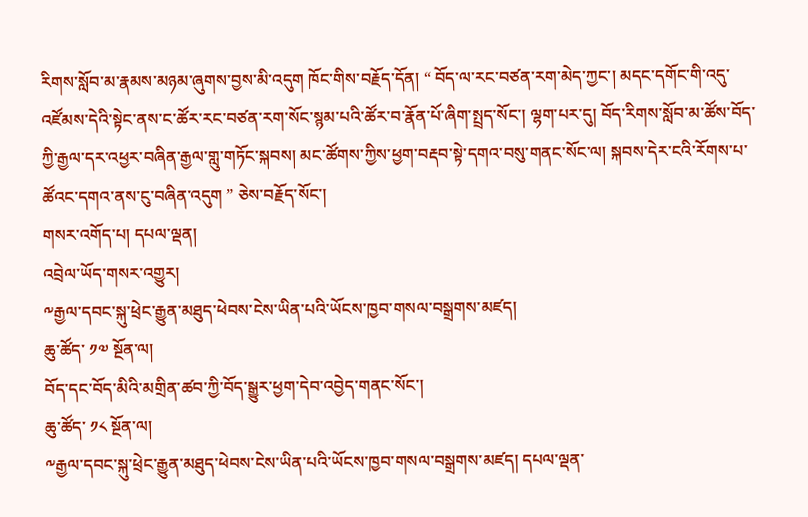རིགས་སློབ་མ་རྣམས་མཉམ་ཞུགས་བྱས་མི་འདུག ཁོང་གིས་བརྗོད་དོན། “ བོད་ལ་རང་བཙན་རག་མེད་ཀྱང་། མདང་དགོང་གི་འདུ་འཛོམས་དེའི་སྟེང་ནས་ང་ཚོར་རང་བཙན་རག་སོང་སྙམ་པའི་ཚོར་བ་རྣོན་པོ་ཞིག་སྤྲད་སོང་། ལྷག་པར་དུ། བོད་རིགས་སློབ་མ་ཚོས་བོད་ཀྱི་རྒྱལ་དར་འཕྱར་བཞིན་རྒྱལ་གླུ་གཏོང་སྐབས། མང་ཚོགས་ཀྱིས་ཕྱག་བརྡབ་སྟེ་དགའ་བསུ་གནང་སོང་ལ། སྐབས་དེར་ངའི་རོགས་པ་ཚོའང་དགའ་ནས་ངུ་བཞིན་འདུག ” ཅེས་བརྗོད་སོང་།
གསར་འགོད་པ། དཔལ་ལྡན།
འབྲེལ་ཡོད་གསར་འགྱུར།
༸རྒྱལ་དབང་སྐུ་ཕྲེང་རྒྱུན་མཐུད་ཕེབས་ངེས་ཡིན་པའི་ཡོངས་ཁྱབ་གསལ་བསྒྲགས་མཛད།
ཆུ་ཚོད་ ༡༧ སྔོན་ལ།
བོད་དང་བོད་མིའི་མགྲིན་ཚབ་ཀྱི་བོད་སྒྱུར་ཕྱག་དེབ་འབྱེད་གནང་སོང་།
ཆུ་ཚོད་ ༡༨ སྔོན་ལ།
༸རྒྱལ་དབང་སྐུ་ཕྲེང་རྒྱུན་མཐུད་ཕེབས་ངེས་ཡིན་པའི་ཡོངས་ཁྱབ་གསལ་བསྒྲགས་མཛད། དཔལ་ལྡན་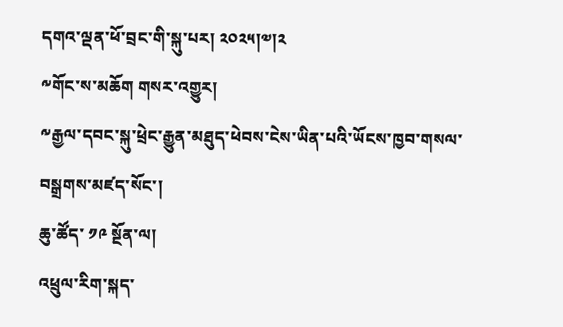དགའ་ལྡན་ཕོ་བྲང་གི་སྐུ་པར། ༢༠༢༥།༧།༢
༸གོང་ས་མཆོག གསར་འགྱུར།
༸རྒྱལ་དབང་སྐུ་ཕྲེང་རྒྱུན་མཐུད་ཕེབས་ངེས་ཡིན་པའི་ཡོངས་ཁྱབ་གསལ་བསྒྲགས་མཛད་སོང་།
ཆུ་ཚོད་ ༡༩ སྔོན་ལ།
འཕྲུལ་རིག་སྐད་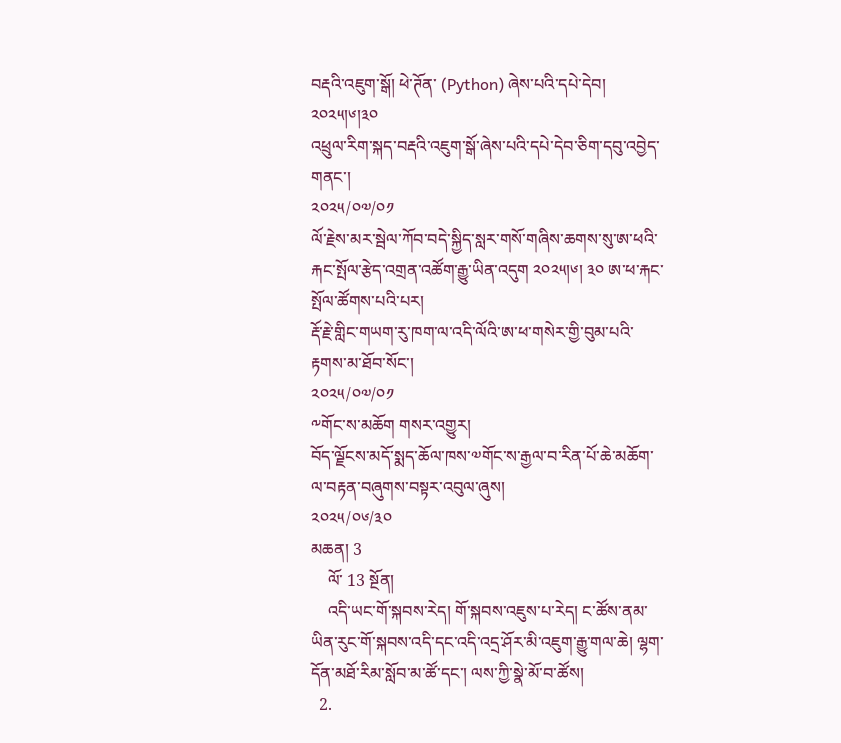བརྡའི་འཇུག་སྒོ། ཕེ་ཊོན་ (Python) ཞེས་པའི་དཔེ་དེབ། ༢༠༢༥།༦།༣༠
འཕྲུལ་རིག་སྐད་བརྡའི་འཇུག་སྒོ་ཞེས་པའི་དཔེ་དེབ་ཅིག་དབུ་འབྱེད་གནང་།
༢༠༢༥/༠༧/༠༡
ལོ་རྗེས་མར་སྦེལ་ཀོབ་བདེ་སྐྱིད་སླར་གསོ་གཞིས་ཆགས་སུ་ཨ་ཕའི་རྐང་སྤོལ་རྩེད་འགྲན་འཚོག་རྒྱུ་ཡིན་འདུག ༢༠༢༥།༦། ༣༠ ཨ་ཕ་རྐང་སྤོལ་ཚོགས་པའི་པར།
རྡོ་རྗེ་གླིང་གཡག་རུ་ཁག་ལ་འདི་ལོའི་ཨ་ཕ་གསེར་གྱི་བུམ་པའི་རྟགས་མ་ཐོབ་སོང་།
༢༠༢༥/༠༧/༠༡
༸གོང་ས་མཆོག གསར་འགྱུར།
བོད་ལྗོངས་མདོ་སྨད་ཆོལ་ཁས་༧གོང་ས་རྒྱལ་བ་རིན་པོ་ཆེ་མཆོག་ལ་བརྟན་བཞུགས་བསྟར་འབུལ་ཞུས།
༢༠༢༥/༠༦/༣༠
མཆན། 3
    ལོ་ 13 སྔོན།
    འདི་ཡང་གོ་སྐབས་རེད། གོ་སྐབས་འཇུས་པ་རེད། ང་ཚོས་ནམ་ཡིན་རུང་གོ་སྐབས་འདི་དང་འདི་འདྲ་ཤོར་མི་འཇུག་རྒྱུ་གལ་ཆེ། ལྷག་དོན་མཐོ་རིམ་སློབ་མ་ཚོ་དང་། ལས་ཀྱི་སྣེ་མོ་བ་ཚོས།
  2.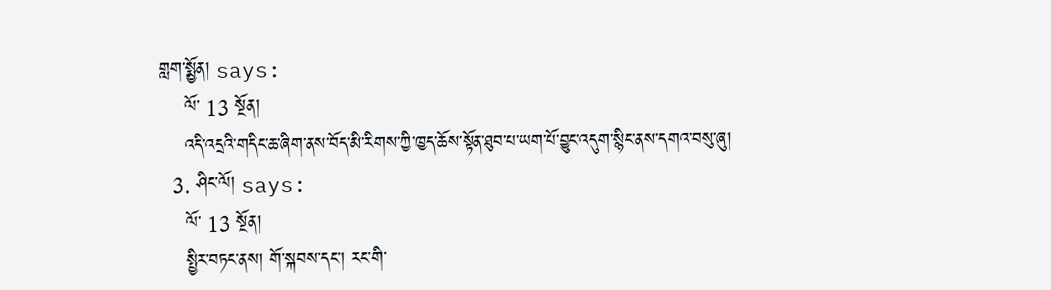གླག་སྨྱོན། says:
    ལོ་ 13 སྔོན།
    འདི་འདྲའི་གདིང་ཆ་ཞིག་ནས་བོད་མི་རིགས་ཀྱི་ཁྱད་ཆོས་སྟོན་ཐུབ་པ་ཡག་པོ་བྱུང་འདུག་སྙིང་ནས་དགའ་བསུ་ཞུ།
  3. ཤིང་ལོ། says:
    ལོ་ 13 སྔོན།
    སྤྱིར་བཏང་ནས། གོ་སྐབས་དང་། རང་གི་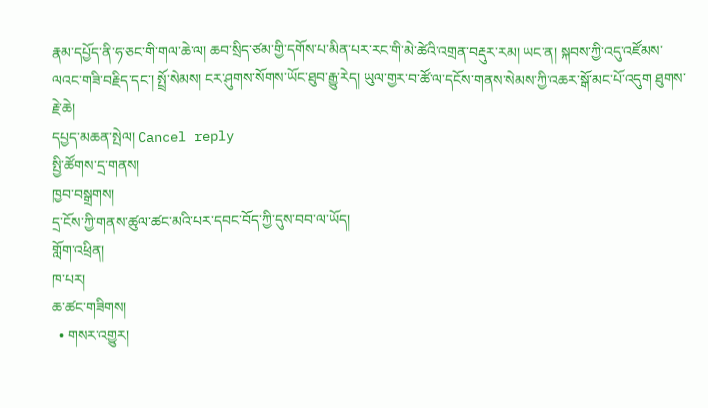རྣམ་དཔྱོད་ནི་ཧ་ཅང་གི་གལ་ཆེ་ལ། ཆབ་སྲིད་ཙམ་གྱི་དགོས་པ་མིན་པར་རང་གི་མེ་ཚེའི་འགྲན་བརྡུར་རམ། ཡང་ན། སྐབས་ཀྱི་འདུ་འཛོམས་ལའང་གཟི་བརྗིད་དང་། སྤྲོ་སེམས། ངར་ཤུགས་སོགས་ཡོང་ཐུབ་རྒྱུ་རེད། ཡུལ་གྱར་བ་ཚོ་ལ་དངོས་གནས་སེམས་ཀྱི་འཆར་སྒོ་མང་པོ་འདུག ཐུགས་རྗེ་ཆེ།
དཔྱད་མཆན་སྤེལ། Cancel reply
སྤྱི་ཚོགས་དྲ་གནས།
ཁྱབ་བསྒྲགས།
དྲ་ངོས་ཀྱི་གནས་ཚུལ་ཚང་མའི་པར་དབང་བོད་ཀྱི་དུས་བབ་ལ་ཡོད།
གློག་འཕྲིན།
ཁ་པར།
ཆ་ཚང་གཟིགས།
  • གསར་འགྱུར།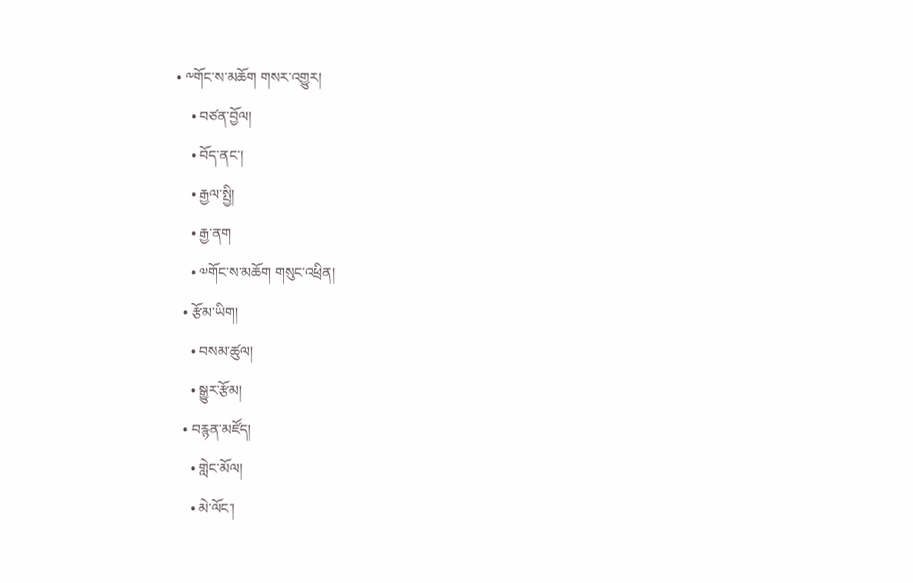• ༸གོང་ས་མཆོག གསར་འགྱུར།
    • བཙན་བྱོལ།
    • བོད་ནང་།
    • རྒྱལ་སྤྱི།
    • རྒྱ་ནག
    • ༧གོང་ས་མཆོག གསུང་འཕྲིན།
  • རྩོམ་ཡིག།
    • བསམ་ཚུལ།
    • སྒྱུར་རྩོམ།
  • བརྙན་མཛོད།
    • གླེང་མོལ།
    • མེ་ལོང་།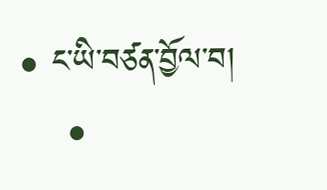• ང་ཡི་བཙན་བྱོལ་བ།
    •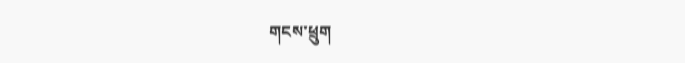གངས་ཕྲུག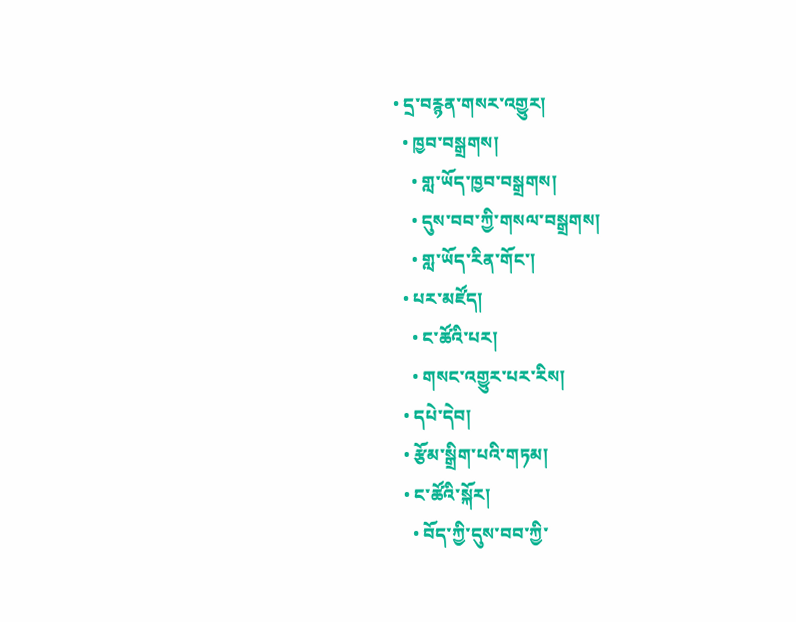• དྲ་བརྙན་གསར་འགྱུར།
  • ཁྱབ་བསྒྲགས།
    • གླ་ཡོད་ཁྱབ་བསྒྲགས།
    • དུས་བབ་ཀྱི་གསལ་བསྒྲགས།
    • གླ་ཡོད་རིན་གོང་།
  • པར་མཛོད།
    • ང་ཚོའི་པར།
    • གསང་འགྱུར་པར་རིས།
  • དཔེ་དེབ།
  • རྩོམ་སྒྲིག་པའི་གཏམ།
  • ང་ཚོའི་སྐོར།
    • བོད་ཀྱི་དུས་བབ་ཀྱི་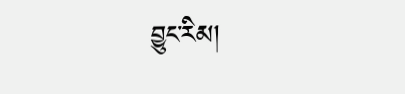བྱུང་རིམ།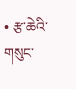• རྩ་ཆེའི་གསུང་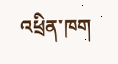འཕྲིན་ཁག